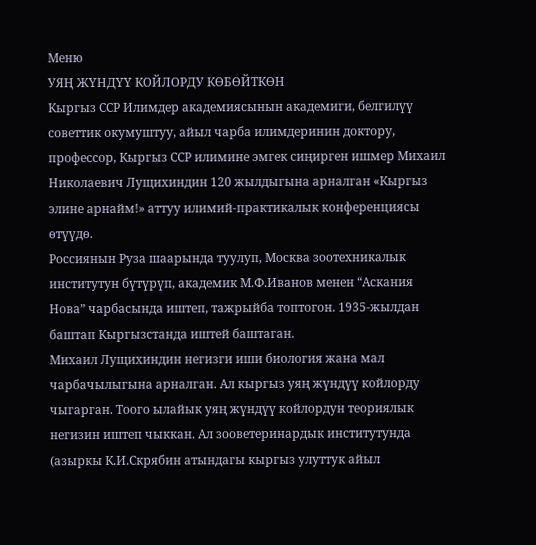Меню
УЯҢ ЖҮНДҮҮ КОЙЛОРДУ КӨБӨЙТКӨН
Кыргыз ССР Илимдер академиясынын академиги, белгилүү советтик окумуштуу, айыл чарба илимдеринин доктору, профессор, Кыргыз ССР илимине эмгек сиңирген ишмер Михаил Николаевич Лущихиндин 120 жылдыгына арналган «Кыргыз элине арнайм!» аттуу илимий-практикалык конференциясы өтүүдө.
Россиянын Руза шаарында туулуп, Москва зоотехникалык институтун бүтүрүп, академик М.Ф.Иванов менен “Аскания Нова” чарбасында иштеп, тажрыйба топтогон. 1935-жылдан баштап Кыргызстанда иштей баштаган.
Михаил Лущихиндин негизги иши биология жана мал чарбачылыгына арналган. Ал кыргыз уяң жүндүү койлорду чыгарган. Тоого ылайык уяң жүндүү койлордун теориялык негизин иштеп чыккан. Ал зооветеринардык институтунда (азыркы К.И.Скрябин атындагы кыргыз улуттук айыл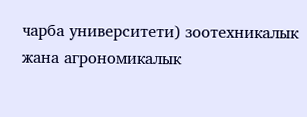чарба университети) зоотехникалык жана агрономикалык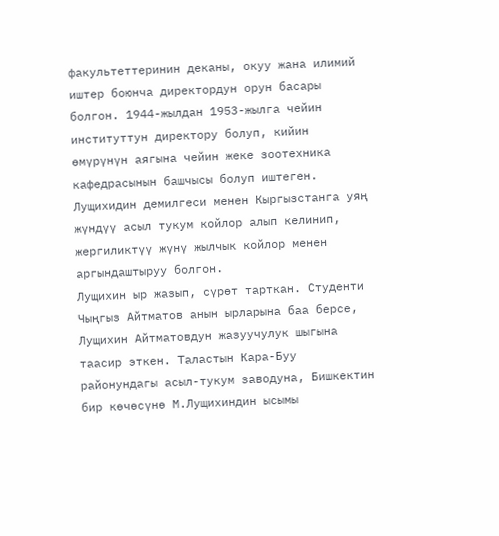факультеттеринин деканы, окуу жана илимий иштер боюнча директордун орун басары болгон. 1944-жылдан 1953-жылга чейин институттун директору болуп, кийин өмүрүнүн аягына чейин жеке зоотехника кафедрасынын башчысы болуп иштеген. Лущихидин демилгеси менен Кыргызстанга уяң жүндүү асыл тукум койлор алып келинип, жергиликтүү жүнү жылчык койлор менен аргындаштыруу болгон.
Лущихин ыр жазып, сүрөт тарткан. Студенти Чыңгыз Айтматов анын ырларына баа берсе, Лущихин Айтматовдун жазуучулук шыгына таасир эткен. Таластын Кара-Буу районундагы асыл-тукум заводуна, Бишкектин бир көчөсүнө М.Лущихиндин ысымы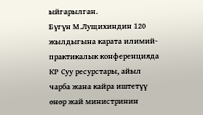ыйгарылган.
Бүгүн М.Лущихиндин 120 жылдыгына карата илимий-практикалык конференцияда КР Суу ресурстары, айыл чарба жана кайра иштетүү өнөр жай министринин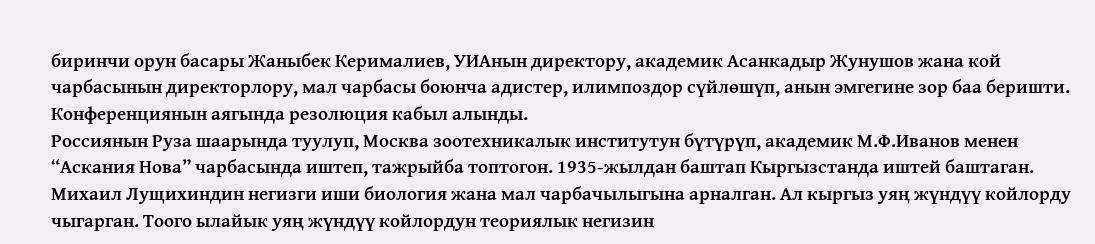биринчи орун басары Жаныбек Керималиев, УИАнын директору, академик Асанкадыр Жунушов жана кой чарбасынын директорлору, мал чарбасы боюнча адистер, илимпоздор сүйлөшүп, анын эмгегине зор баа беришти. Конференциянын аягында резолюция кабыл алынды.
Россиянын Руза шаарында туулуп, Москва зоотехникалык институтун бүтүрүп, академик М.Ф.Иванов менен “Аскания Нова” чарбасында иштеп, тажрыйба топтогон. 1935-жылдан баштап Кыргызстанда иштей баштаган.
Михаил Лущихиндин негизги иши биология жана мал чарбачылыгына арналган. Ал кыргыз уяң жүндүү койлорду чыгарган. Тоого ылайык уяң жүндүү койлордун теориялык негизин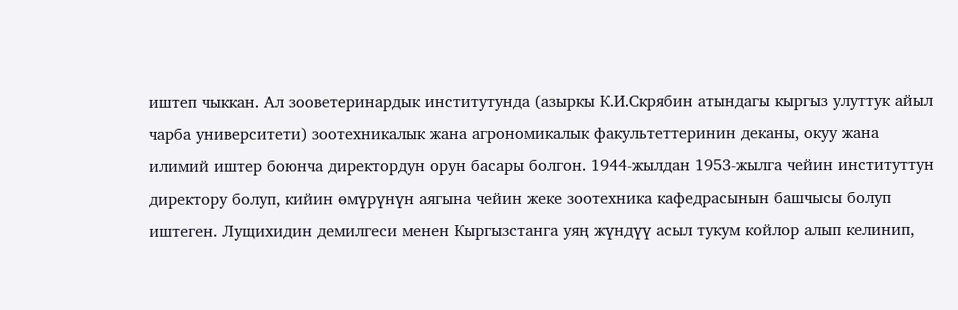иштеп чыккан. Ал зооветеринардык институтунда (азыркы К.И.Скрябин атындагы кыргыз улуттук айыл чарба университети) зоотехникалык жана агрономикалык факультеттеринин деканы, окуу жана илимий иштер боюнча директордун орун басары болгон. 1944-жылдан 1953-жылга чейин институттун директору болуп, кийин өмүрүнүн аягына чейин жеке зоотехника кафедрасынын башчысы болуп иштеген. Лущихидин демилгеси менен Кыргызстанга уяң жүндүү асыл тукум койлор алып келинип,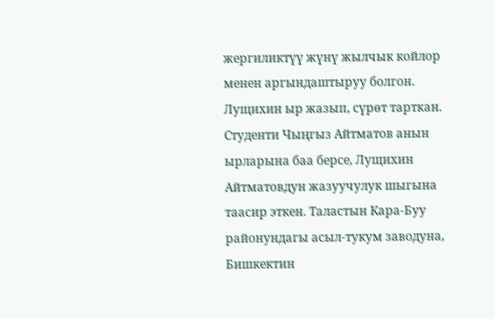жергиликтүү жүнү жылчык койлор менен аргындаштыруу болгон.
Лущихин ыр жазып, сүрөт тарткан. Студенти Чыңгыз Айтматов анын ырларына баа берсе, Лущихин Айтматовдун жазуучулук шыгына таасир эткен. Таластын Кара-Буу районундагы асыл-тукум заводуна, Бишкектин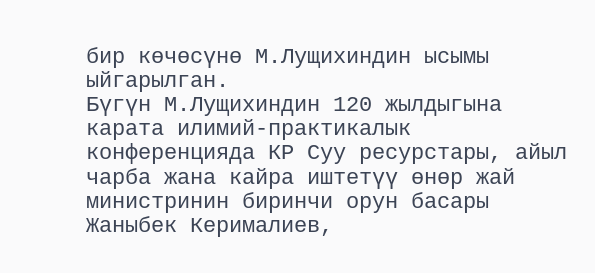бир көчөсүнө М.Лущихиндин ысымы ыйгарылган.
Бүгүн М.Лущихиндин 120 жылдыгына карата илимий-практикалык конференцияда КР Суу ресурстары, айыл чарба жана кайра иштетүү өнөр жай министринин биринчи орун басары Жаныбек Керималиев,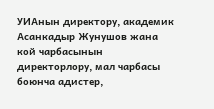УИАнын директору, академик Асанкадыр Жунушов жана кой чарбасынын директорлору, мал чарбасы боюнча адистер,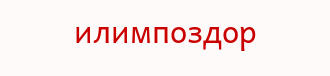илимпоздор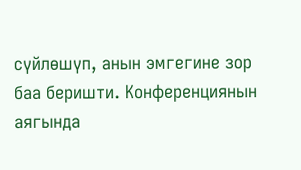сүйлөшүп, анын эмгегине зор баа беришти. Конференциянын аягында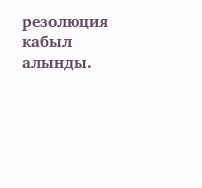резолюция кабыл алынды.